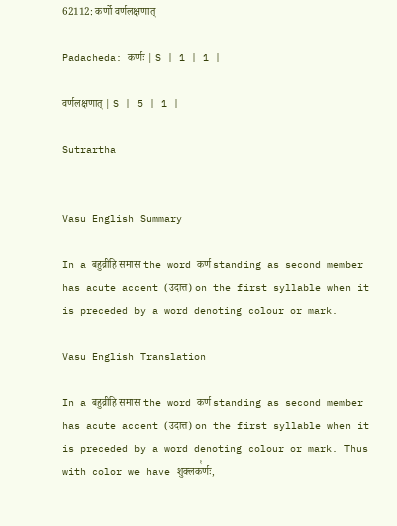62112: कर्णो वर्णलक्षणात्

Padacheda: कर्णः | S | 1 | 1 |

वर्णलक्षणात् | S | 5 | 1 |

Sutrartha


Vasu English Summary

In a बहुव्रीहि समास the word कर्ण standing as second member has acute accent (उदात्त) on the first syllable when it is preceded by a word denoting colour or mark.

Vasu English Translation

In a बहुव्रीहि समास the word कर्ण standing as second member has acute accent (उदात्त) on the first syllable when it is preceded by a word denoting colour or mark. Thus with color we have शुक्लक꣡र्णः,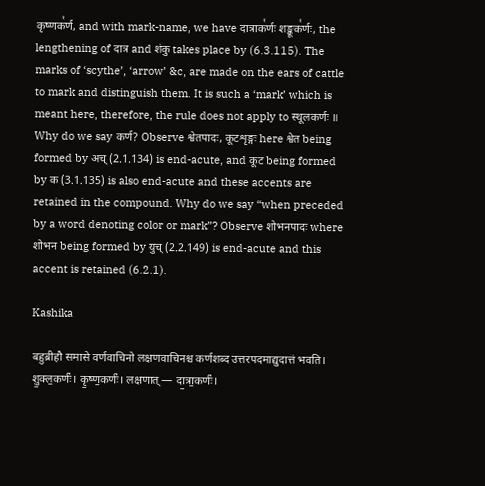कृष्णक꣡र्ण, and with mark-name, we have दात्राक꣡र्णः शङ्कूक꣡र्णः, the lengthening of दात्र and शंकु takes place by (6.3.115). The marks of ‘scythe’, ‘arrow’ &c, are made on the ears of cattle to mark and distinguish them. It is such a ‘mark’ which is meant here, therefore, the rule does not apply to स्थूलकर्णः ॥ Why do we say कर्ण? Observe श्वेतपादः, कूटशृङ्गः here श्वेत being formed by अच् (2.1.134) is end-acute, and कूट being formed by क (3.1.135) is also end-acute and these accents are retained in the compound. Why do we say “when preceded by a word denoting color or mark”? Observe शोभनपादः where शोभन being formed by युच् (2.2.149) is end-acute and this accent is retained (6.2.1).

Kashika

बहुब्रीहौ समासे वर्णवाचिनो लक्षणवाचिनश्च कर्णशब्द उत्तरपदमाद्युदात्तं भवति। शु॒क्ल॒कर्णः॑। कृ॒ष्ण॒कर्णः॑। लक्षणात् — दा॒त्रा॒कर्णः॑।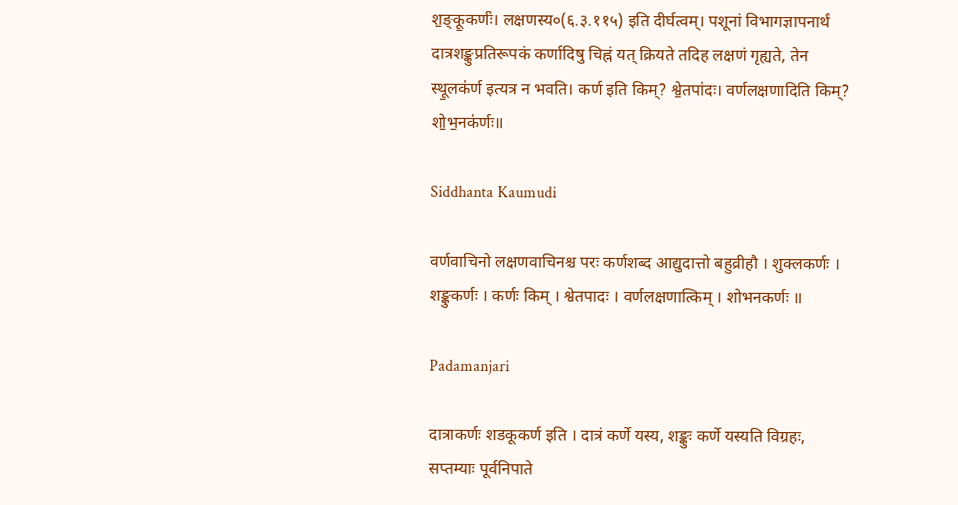श॒ङ्कू॒कर्णः॑। लक्षणस्य०(६.३.११५) इति दीर्घत्वम्। पशूनां विभागज्ञापनार्थं दात्रशङ्कुप्रतिरूपकं कर्णादिषु चिह्नं यत् क्रियते तदिह लक्षणं गृह्यते, तेन स्थू॒लक॑र्ण इत्यत्र न भवति। कर्ण इति किम्? श्वे॒तपा॑दः। वर्णलक्षणादिति किम्? शो॒भ॒नक॑र्णः॥

Siddhanta Kaumudi

वर्णवाचिनो लक्षणवाचिनश्च परः कर्णशब्द आद्युदात्तो बहुव्रीहौ । शुक्लकर्णः । शङ्कुकर्णः । कर्णः किम् । श्वेतपादः । वर्णलक्षणात्किम् । शोभनकर्णः ॥

Padamanjari

दात्राकर्णः शडकूकर्ण इति । दात्रं कर्णे यस्य, शङ्कुः कर्णे यस्यति विग्रहः, सप्तम्याः पूर्वनिपाते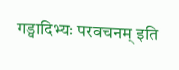गड्वादिभ्यः परवचनम् इति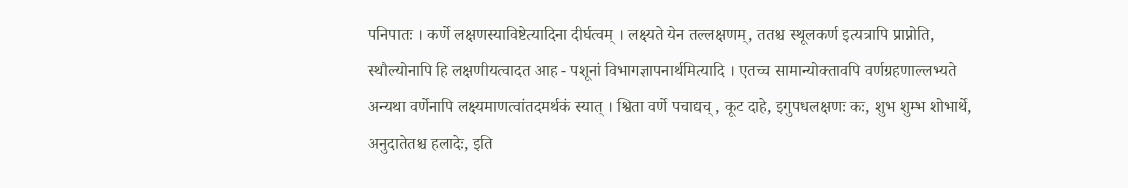पनिपातः । कर्णे लक्षणस्याविष्टेत्यादिना दीर्घत्वम् । लक्ष्यते येन तल्लक्षणम्, ततश्च स्थूलकर्ण इत्यत्रापि प्राप्नोति, स्थौल्योनापि हि लक्षणीयत्वादत आह - पशूनां विभागज्ञापनार्थमित्यादि । एतच्च सामान्योक्तावपि वर्णग्रहणाल्लभ्यते अन्यथा वर्णेनापि लक्ष्यमाणत्वांतदमर्थकं स्यात् । श्विता वर्णे पचाद्यच् , कूट दाहे, इगुपधलक्षणः कः, शुभ शुम्भ शोभार्थे, अनुदातेतश्च हलादेः, इति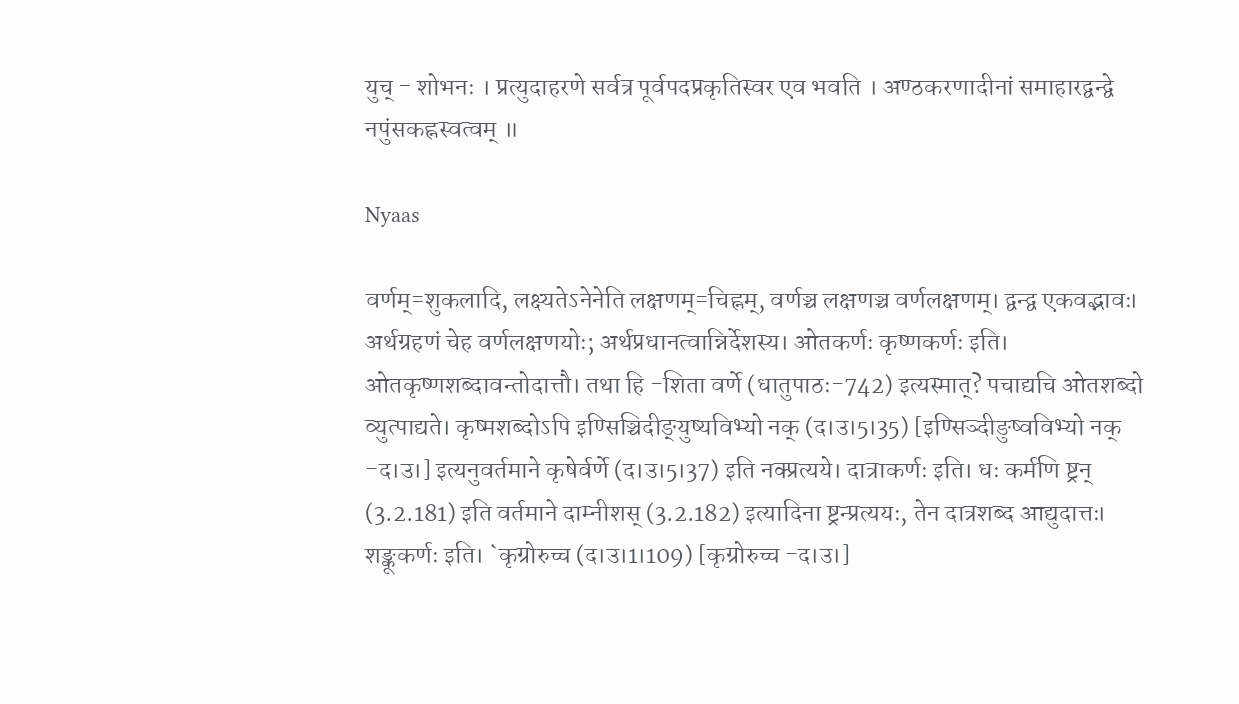युच् - शोभनः । प्रत्युदाहरणे सर्वत्र पूर्वपदप्रकृतिस्वर एव भवति । अण्ठकरणादीनां समाहारद्वन्द्वे नपुंसकह्नस्वत्वम् ॥

Nyaas

वर्णम्=शुकलादि, लक्ष्यतेऽनेनेति लक्षणम्=चिह्नम्, वर्णञ्च लक्षणञ्च वर्णलक्षणम्। द्वन्द्व एकवद्भावः। अर्थग्रहणं चेह वर्णलक्षणयोः; अर्थप्रधानत्वान्निर्देशस्य। ओतकर्णः कृष्णकर्णः इति। ओतकृष्णशब्दावन्तोदात्तौ। तथा हि -शिता वर्णे (धातुपाठः-742) इत्यस्मात्? पचाद्यचि ओतशब्दो व्युत्पाद्यते। कृष्मशब्दोऽपि इण्सिञ्चिदीङ्युष्यविभ्यो नक् (द।उ।5।35) [इण्सिञ्दीङुष्वविभ्यो नक् -द।उ।] इत्यनुवर्तमाने कृषेर्वर्णे (द।उ।5।37) इति नक्प्रत्यये। दात्राकर्णः इति। धः कर्मणि ष्ट्रन् (3.2.181) इति वर्तमाने दाम्नीशस् (3.2.182) इत्यादिना ष्ट्रन्प्रत्ययः, तेन दात्रशब्द आद्युदात्तः। शङ्कूकर्णः इति। `कृग्रोरुच्च (द।उ।1।109) [कृग्रोरुच्च -द।उ।]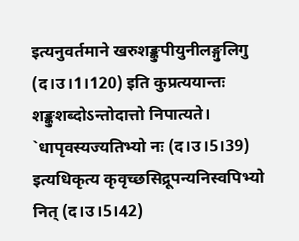इत्यनुवर्तमाने खरुशङ्कुपीयुनीलङ्गुलिगु (द।उ।1।120) इति कुप्रत्ययान्तः शङ्कुशब्दोऽन्तोदात्तो निपात्यते। `धापृवस्यज्यतिभ्यो नः (द।उ।5।39) इत्यधिकृत्य कृवृच्छसिद्रूपन्यनिस्वपिभ्यो नित् (द।उ।5।42)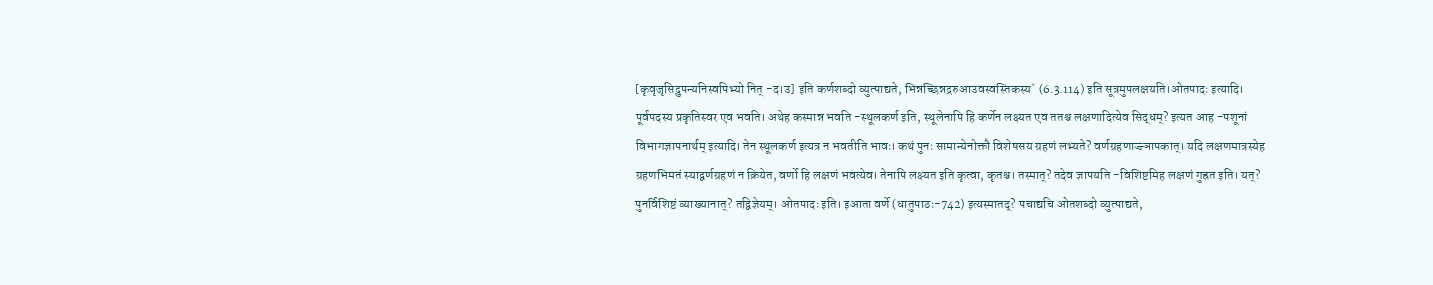[कृवृजृसिद्रुपन्यनिस्वपिभ्यो नित् -द।उ] इति कर्णशब्दो व्युत्पाद्यते, भिन्नच्छिन्नद्ररुआउवस्वस्तिकस्य` (6.3.114) इति सूत्रमुपलक्षयति।ओतपादः इत्यादि। पूर्वपदस्य प्रकृतिस्वर एव भवति। अथेह कस्मान्न भवति -स्थूलकर्ण इति, स्थूलेनापि हि कर्णेन लक्ष्यत एव ततश्च लक्षणादित्येव सिद्धम्? इत्यत आह -पशूनां विभागज्ञापनार्थम् इत्यादि। तेन स्थूलकर्ण इत्यत्र न भवतीति भावः। कथं पुनः सामान्येनोक्तौ विशेषसय ग्रहणं लभ्यते? वर्णग्रहणाज्ज्ञापकात्। यदि लक्षणमात्रस्येह ग्रहणभिमतं स्याद्वर्णग्रहणं न क्रियेत, वर्णो हि लक्षणं भवत्येव। तेनापि लक्ष्यत इति कृत्वा, कृतश्च। तस्मात्? तदेव ज्ञापयति -विशिष्टमिह लक्षणं गुह्रत इति। यत्? पुनर्विशिष्टं व्याख्यानात्? तद्विज्ञेयम्। ओतपादः इति। इआता वर्णे (धातुपाठः-742) इत्यस्मातद्? पचाद्यचि ओतशब्दो व्युत्पाद्यते,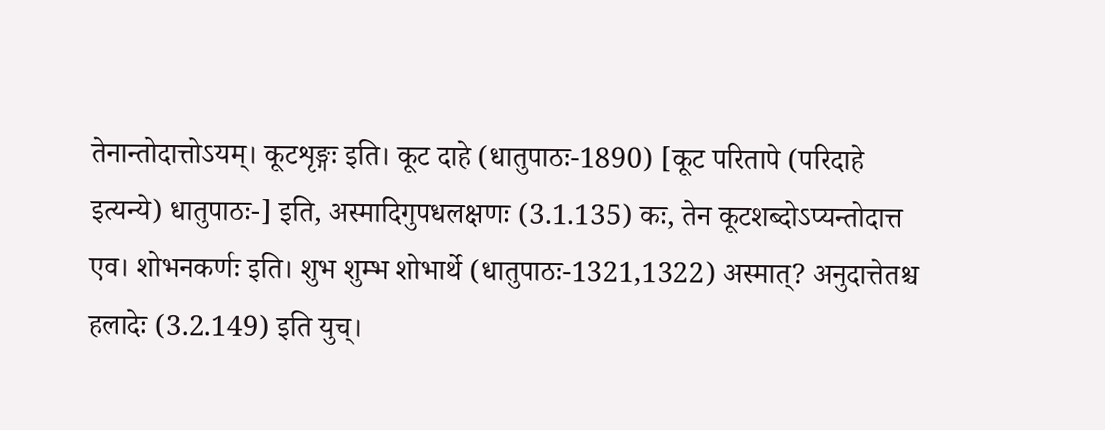तेनान्तोदात्तोऽयम्। कूटशृङ्गः इति। कूट दाहे (धातुपाठः-1890) [कूट परितापे (परिदाहे इत्यन्ये) धातुपाठः-] इति, अस्मादिगुपधलक्षणः (3.1.135) कः, तेन कूटशब्दोऽप्यन्तोदात्त एव। शोभनकर्णः इति। शुभ शुम्भ शोभार्थे (धातुपाठः-1321,1322) अस्मात्? अनुदात्तेतश्च हलादेः (3.2.149) इति युच्।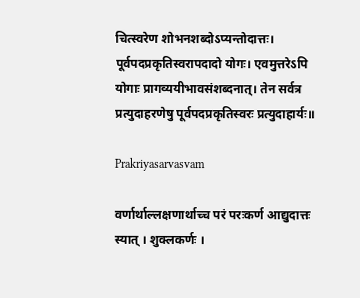चित्स्वरेण शोभनशब्दोऽप्यन्तोदात्तः। पूर्वपदप्रकृतिस्वरापदादो योगः। एवमुत्तरेऽपि योगाः प्रागव्ययीभावसंशब्दनात्। तेन सर्वत्र प्रत्युदाहरणेषु पूर्वपदप्रकृतिस्वरः प्रत्युदाहार्यः॥

Prakriyasarvasvam

वर्णार्थाल्लक्षणार्थाच्च परं परःकर्ण आद्युदात्तः स्यात् । शुक्लकर्णः ।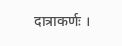दात्राकर्णः ।